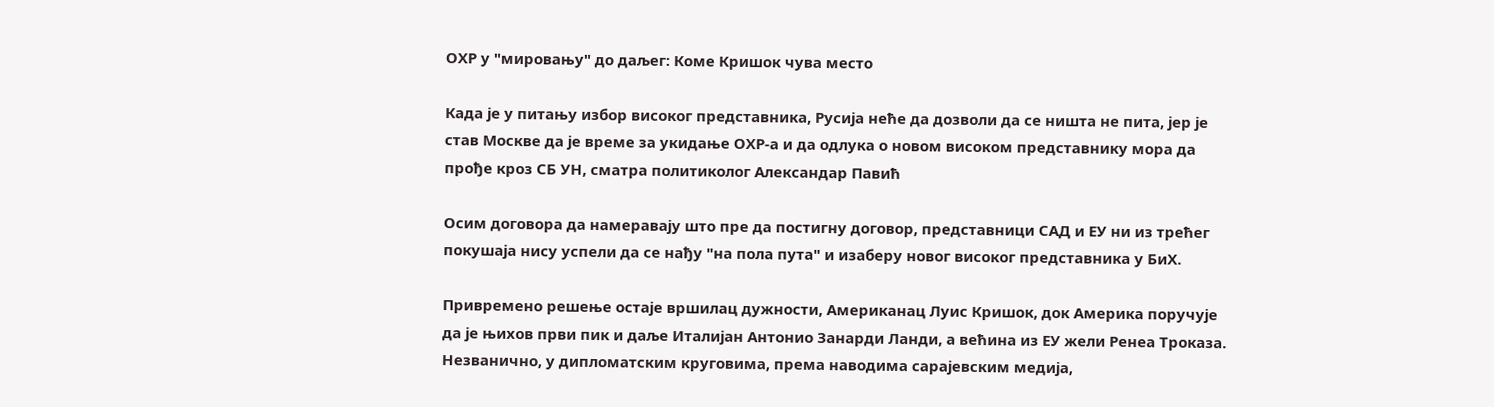ОХР у "мировању" до даљег: Коме Кришок чува место

Када је у питању избор високог представника, Русија неће да дозволи да се ништа не пита, јер је став Москве да је време за укидање ОХР-а и да одлука о новом високом представнику мора да прође кроз СБ УН, сматра политиколог Александар Павић

Осим договора да намеравају што пре да постигну договор, представници САД и ЕУ ни из трећег покушаја нису успели да се нађу "на пола пута" и изаберу новог високог представника у БиХ.

Привремено решење остаје вршилац дужности, Американац Луис Кришок, док Америка поручује да је њихов први пик и даље Италијан Антонио Занарди Ланди, а већина из ЕУ жели Ренеа Троказа. Незванично, у дипломатским круговима, према наводима сарајевским медија,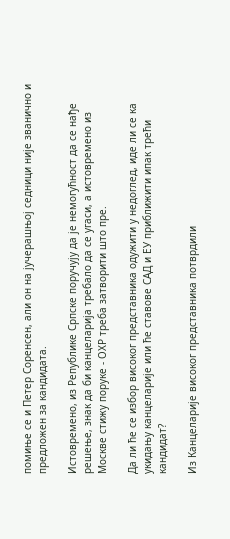помиње се и Петер Соренсен, али он на јучерашњој седници није званично и предложен за кандидата.

Истовремено, из Републике Српске поручују да је немогућност да се нађе решење, знак да би канцеларија требало да се угаси, а истовремено из Москве стижу поруке - ОХР треба затворити што пре.

Да ли ће се избор високог представника одужити у недоглед, иде ли се ка укидању канцеларије или ће ставове САД и ЕУ приближити ипак трећи кандидат?

Из Канцеларије високог представника потврдили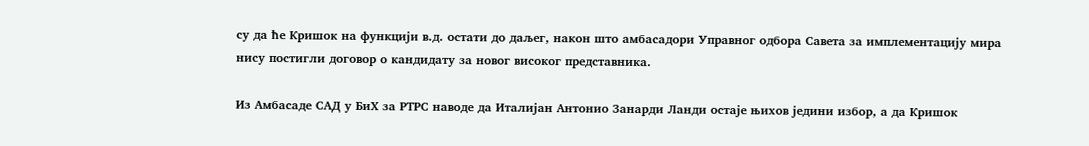су да ће Кришок на функцији в.д. остати до даљег, након што амбасадори Управног одбора Савета за имплементацију мира нису постигли договор о кандидату за новог високог представника.

Из Амбасаде САД у БиХ за РТРС наводе да Италијан Антонио Занарди Ланди остаје њихов једини избор, а да Кришок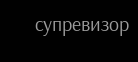супревизор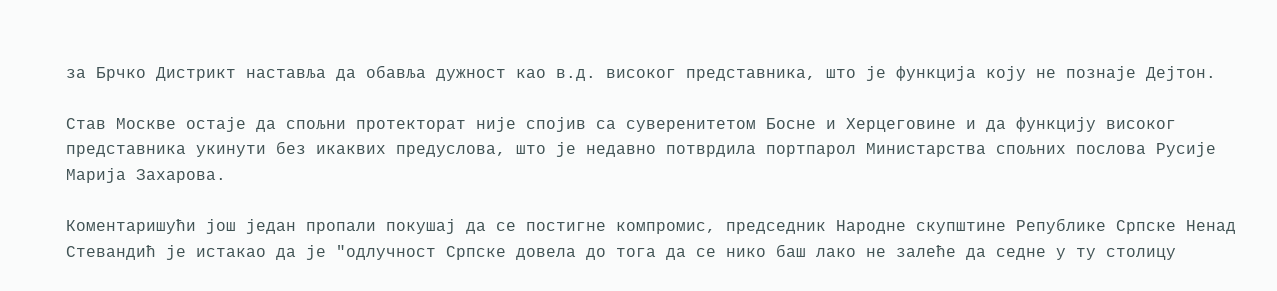за Брчко Дистрикт наставља да обавља дужност као в.д. високог представника, што је функција коју не познаје Дејтон.

Став Москве остаје да спољни протекторат није спојив са суверенитетом Босне и Херцеговине и да функцију високог представника укинути без икаквих предуслова, што је недавно потврдила портпарол Министарства спољних послова Русије Марија Захарова.

Коментаришући још један пропали покушај да се постигне компромис, председник Народне скупштине Републике Српске Ненад Стевандић је истакао да је "одлучност Српске довела до тога да се нико баш лако не залеће да седне у ту столицу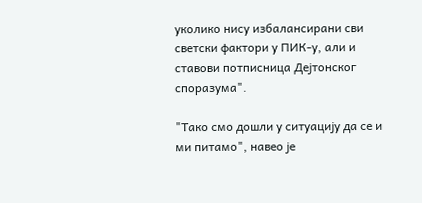уколико нису избалансирани сви светски фактори у ПИК-у, али и ставови потписница Дејтонског споразума".

"Тако смо дошли у ситуацију да се и ми питамо", навео је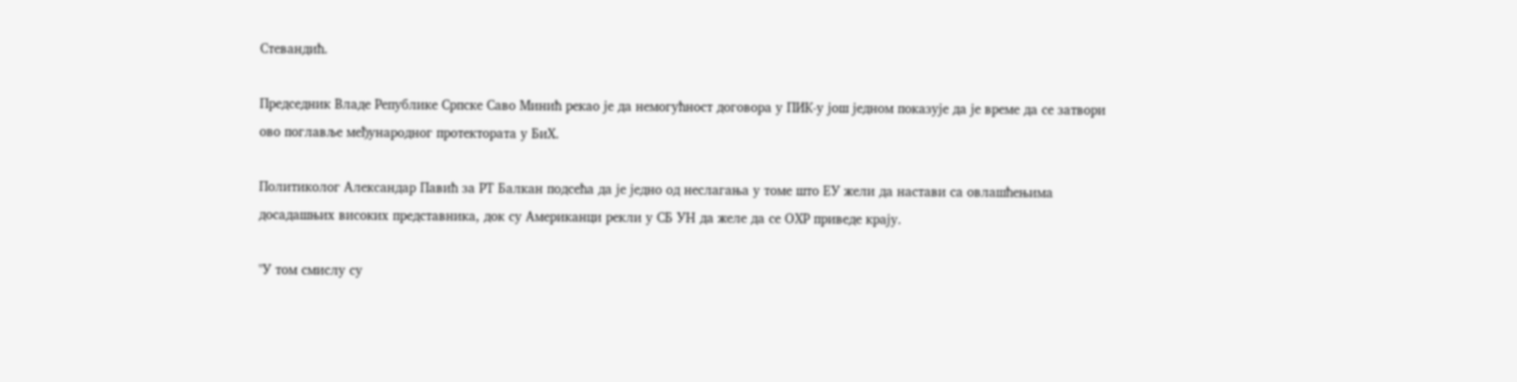Стевандић.

Председник Владе Републике Српске Саво Минић рекао је да немогућност договора у ПИК-у још једном показује да је време да се затвори ово поглавље међународног протектората у БиХ.

Политиколог Александар Павић за РТ Балкан подсећа да је једно од неслагања у томе што ЕУ жели да настави са овлашћењима досадашњих високих представника, док су Американци рекли у СБ УН да желе да се ОХР приведе крају.

"У том смислу су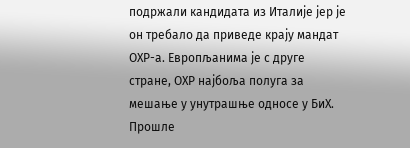подржали кандидата из Италије јер је он требало да приведе крају мандат ОХР-а. Европљанима је с друге стране, ОХР најбоља полуга за мешање у унутрашње односе у БиХ. Прошле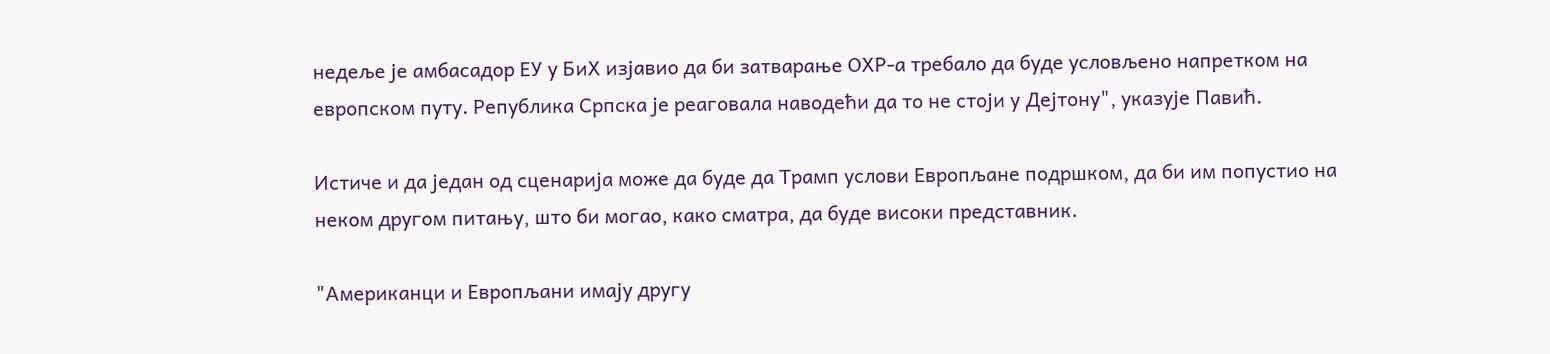недеље је амбасадор ЕУ у БиХ изјавио да би затварање ОХР-а требало да буде условљено напретком на европском путу. Република Српска је реаговала наводећи да то не стоји у Дејтону", указује Павић.

Истиче и да један од сценарија може да буде да Трамп услови Европљане подршком, да би им попустио на неком другом питању, што би могао, како сматра, да буде високи представник.

"Американци и Европљани имају другу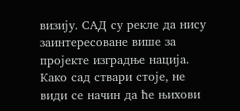визију. САД су рекле да нису заинтересоване више за пројекте изградње нација. Како сад ствари стоје, не види се начин да ће њихови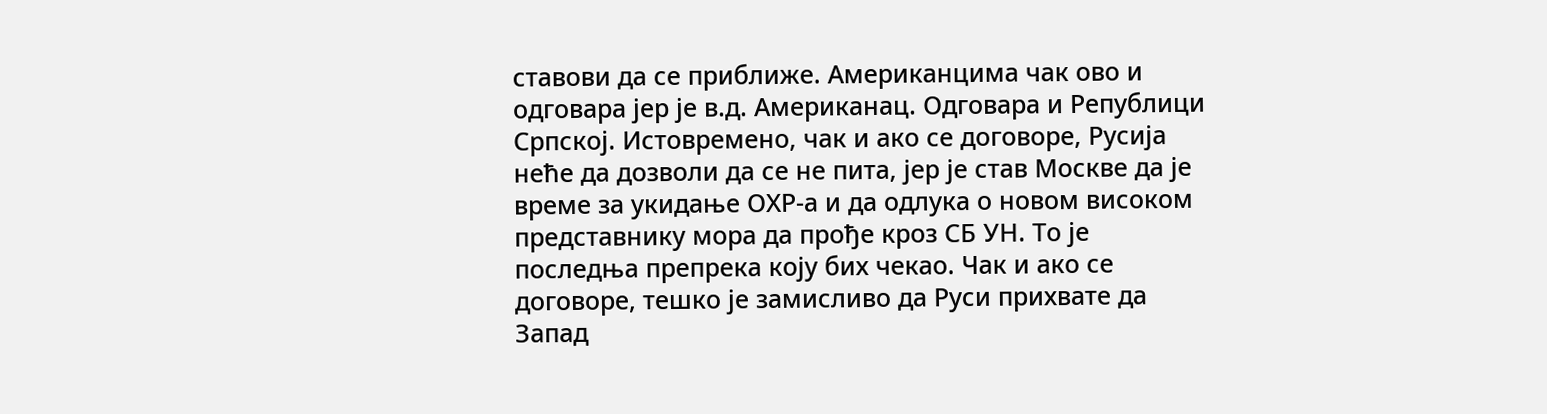ставови да се приближе. Американцима чак ово и одговара јер је в.д. Американац. Одговара и Републици Српској. Истовремено, чак и ако се договоре, Русија неће да дозволи да се не пита, јер је став Москве да је време за укидање ОХР-а и да одлука о новом високом представнику мора да прође кроз СБ УН. То је последња препрека коју бих чекао. Чак и ако се договоре, тешко је замисливо да Руси прихвате да Запад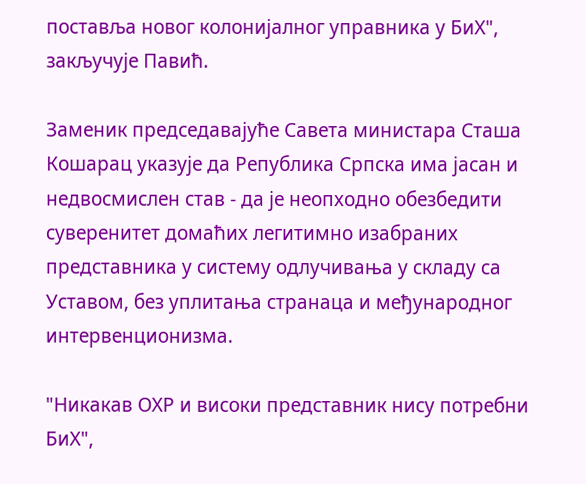поставља новог колонијалног управника у БиХ", закључује Павић.

Заменик председавајуће Савета министара Сташа Кошарац указује да Република Српска има јасан и недвосмислен став - да је неопходно обезбедити суверенитет домаћих легитимно изабраних представника у систему одлучивања у складу са Уставом, без уплитања странаца и међународног интервенционизма.

"Никакав ОХР и високи представник нису потребни БиХ",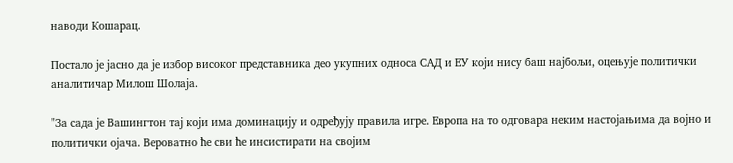наводи Кошарац.

Постало је јасно да је избор високог представника део укупних односа САД и ЕУ који нису баш најбољи, оцењује политички аналитичар Милош Шолаја.

"За сада је Вашингтон тај који има доминацију и одређују правила игре. Европа на то одговара неким настојањима да војно и политички ојача. Вероватно ће сви ће инсистирати на својим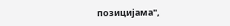позицијама",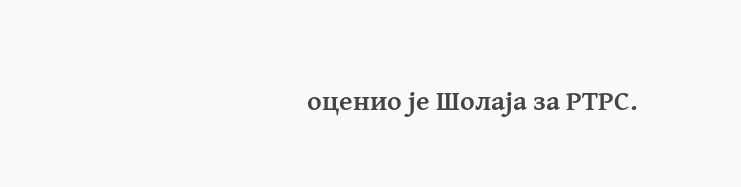оценио је Шолаја за РТРС.